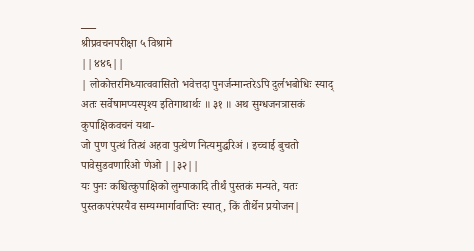___
श्रीप्रवचनपरीक्षा ५ विश्रामे
||४४६||
| लोकोत्तरमिध्यात्ववासितो भवेत्तदा पुनर्जन्मान्तरेऽपि दुर्लभबोधिः स्याद् अतः सर्वेषामप्यस्पृश्य इतिगाथार्थः ॥ ३१ ॥ अथ सुग्धजनत्रासकं कुपाक्षिकवचनं यथा-
जो पुण पुत्थं तित्थं अहवा पुत्थेण नित्यमुद्धरिअं । इच्चाई बुचतो पावेसुडवणारिओ णेओ ||३२||
यः पुनः कश्चित्कुपाक्षिको लुम्पाकादि तीर्थं पुस्तकं मन्यते, यतः पुस्तकपरंपरयैव सम्यग्मार्गावाप्तिः स्यात्, किं तीर्थेन प्रयोजन|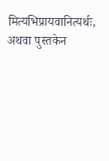मित्यभिप्रायवानित्यर्थः, अथवा पुस्तकेन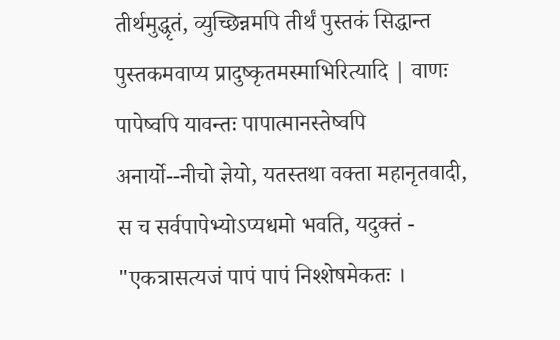तीर्थमुद्धृतं, व्युच्छिन्नमपि तीर्थं पुस्तकं सिद्धान्त पुस्तकमवाप्य प्रादुष्कृतमस्माभिरित्यादि | वाणः पापेष्वपि यावन्तः पापात्मानस्तेष्वपि अनार्यो--नीचो ज्ञेयो, यतस्तथा वक्ता महानृतवादी, स च सर्वपापेभ्योऽप्यधमो भवति, यदुक्तं - "एकत्रासत्यजं पापं पापं निश्शेषमेकतः ।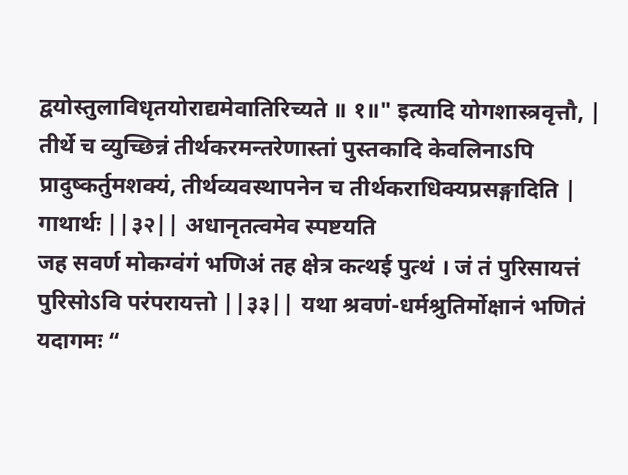द्वयोस्तुलाविधृतयोराद्यमेवातिरिच्यते ॥ १॥" इत्यादि योगशास्त्रवृत्तौ, | तीर्थे च व्युच्छिन्नं तीर्थकरमन्तरेणास्तां पुस्तकादि केवलिनाऽपि प्रादुष्कर्तुमशक्यं, तीर्थव्यवस्थापनेन च तीर्थकराधिक्यप्रसङ्गादिति | गाथार्थः ||३२|| अधानृतत्वमेव स्पष्टयति
जह सवर्ण मोकग्वंगं भणिअं तह क्षेत्र कत्थई पुत्थं । जं तं पुरिसायत्तं पुरिसोऽवि परंपरायत्तो ||३३|| यथा श्रवणं-धर्मश्रुतिर्मोक्षानं भणितं यदागमः “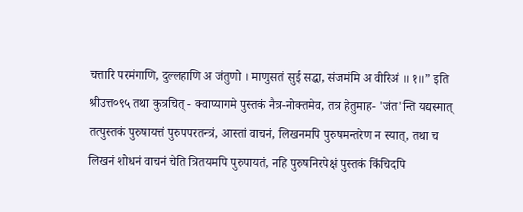चत्तारि परमंगाणि, दुल्लहाणि अ जंतुणो । माणुसतं सुई सद्धा, संजमंमि अ वीरिअं ॥ १॥” इति श्रीउत्त०९५ तथा कुत्रचित् - क्वाप्यागमे पुस्तकं नैत्र-नोक्तमेव, तत्र हेतुमाह- 'जंत'न्ति यद्यस्मात् तत्पुस्तकं पुरुषायत्तं पुरुपपरतन्त्रं, आस्तां वाचनं, लिखनमपि पुरुषमन्तरेण न स्यात्, तथा च लिखनं शोधनं वाचनं चेति त्रितयमपि पुरुपायतं, नहि पुरुषनिरपेक्षं पुस्तकं किंचिदपि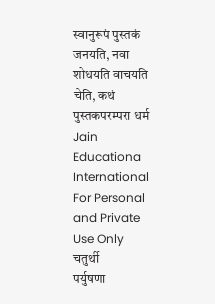स्वानुरूपं पुस्तकं जनयति, नवा शोधयति वाचयति चेति, कथं पुस्तकपरम्परा धर्म
Jain Educationa International
For Personal and Private Use Only
चतुर्थी
पर्युषणा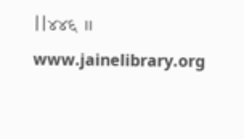||४४६ ॥
www.jainelibrary.org